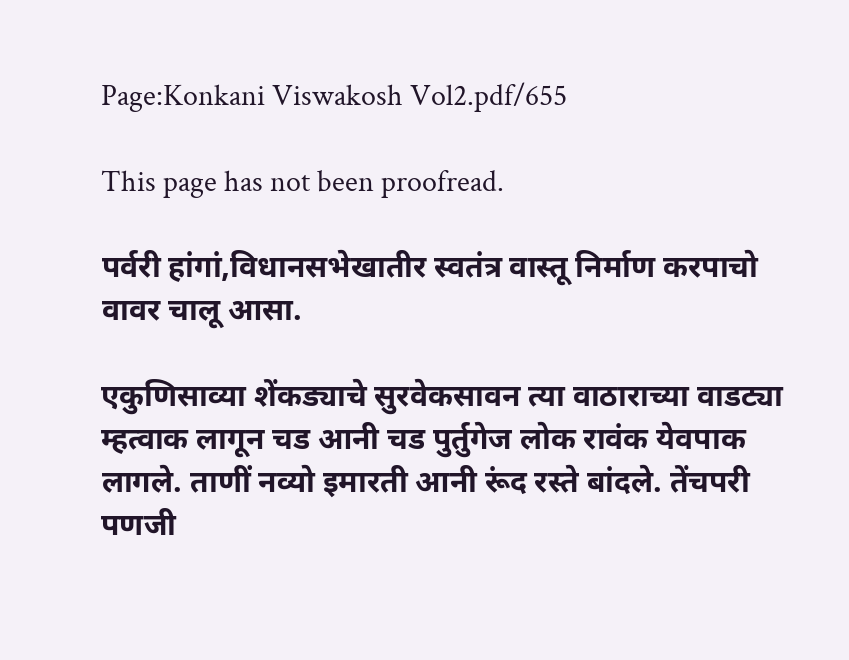Page:Konkani Viswakosh Vol2.pdf/655

This page has not been proofread.

पर्वरी हांगां,विधानसभेखातीर स्वतंत्र वास्तू निर्माण करपाचो वावर चालू आसा.

एकुणिसाव्या शेंकड्याचे सुरवेकसावन त्या वाठाराच्या वाडट्या म्हत्वाक लागून चड आनी चड पुर्तुगेज लोक रावंक येवपाक लागले. ताणीं नव्यो इमारती आनी रूंद रस्ते बांदले. तेंचपरी पणजी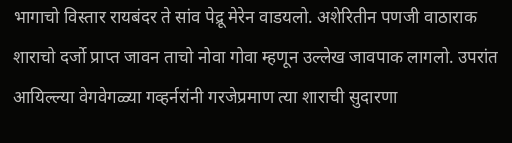भागाचो विस्तार रायबंदर ते सांव पेद्रू मेरेन वाडयलो. अशेरितीन पणजी वाठाराक शाराचो दर्जो प्राप्त जावन ताचो नोवा गोवा म्हणून उल्लेख जावपाक लागलो. उपरांत आयिल्ल्या वेगवेगळ्या गव्हर्नरांनी गरजेप्रमाण त्या शाराची सुदारणा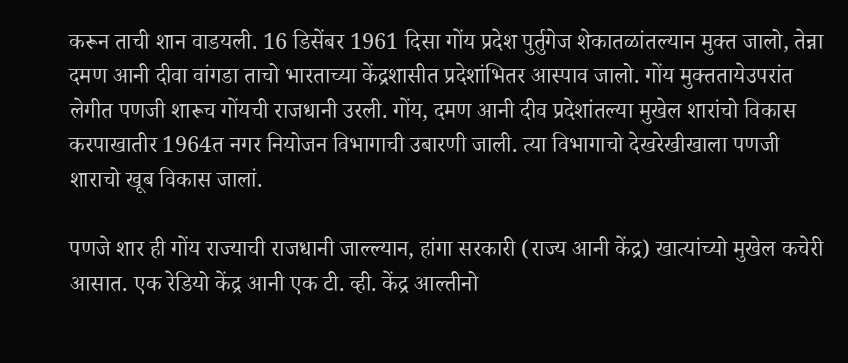करून ताची शान वाडयली. 16 डिसेंबर 1961 दिसा गोंय प्रदेश पुर्तुगेज शेकातळांतल्यान मुक्त जालो, तेन्ना दमण आनी दीवा वांगडा ताचो भारताच्या केंद्रशासीत प्रदेशांभितर आस्पाव जालो. गोंय मुक्ततायेउपरांत लेगीत पणजी शारूच गोंयची राजधानी उरली. गोंय, दमण आनी दीव प्रदेशांतल्या मुखेल शारांचो विकास करपाखातीर 1964त नगर नियोजन विभागाची उबारणी जाली. त्या विभागाचो देखरेखीखाला पणजी शाराचो खूब विकास जालां.

पणजे शार ही गोंय राज्याची राजधानी जाल्ल्यान, हांगा सरकारी (राज्य आनी केंद्र) खात्यांच्यो मुखेल कचेरी आसात. एक रेडियो केंद्र आनी एक टी. व्ही. केंद्र आल्तीनो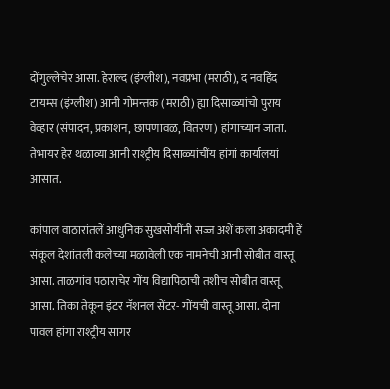दोंगुल्लेचेर आसा. हेराल्द (इंग्लीश), नवप्रभा (मराठी), द नवहिंद टायम्स (इंग्लीश) आनी गोमन्तक (मराठी) ह्या दिसाळ्यांचो पुराय वेव्हार (संपादन, प्रकाशन, छापणावळ, वितरण) हांगाच्यान जाता. तेभायर हेर थळाव्या आनी राश्ट्रीय दिसाळ्यांचींय हांगां कार्यालयां आसात.

कांपाल वाठारांतलें आधुनिक सुखसोयींनी सज्ज अशें कला अकादमी हें संकूल देशांतली कलेच्या मळावेली एक नामनेची आनी सोबीत वास्तू आसा. ताळगांव पठाराचेर गोंय विद्यापिठाची तशीच सोबीत वास्तू आसा. तिका तेकून इंटर नॅशनल सेंटर- गोंयची वास्तू आसा. दोना पावल हांगा राश्ट्रीय सागर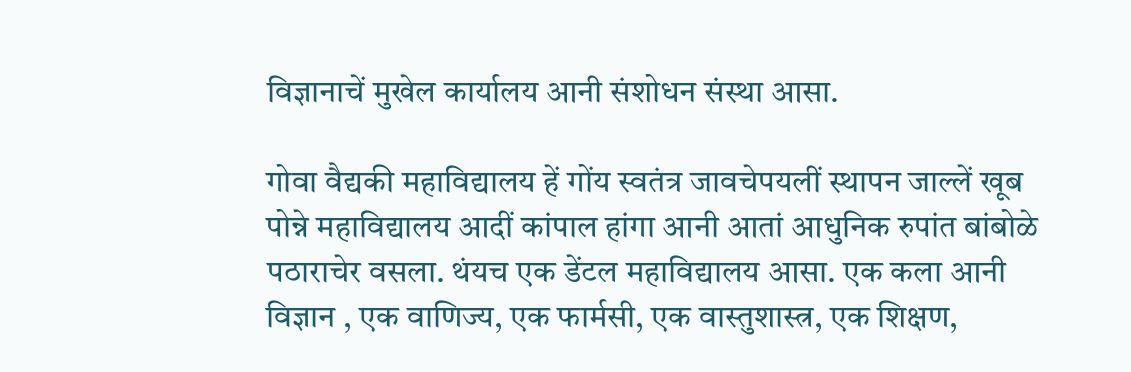विज्ञानाचें मुखेल कार्यालय आनी संशोधन संस्था आसा.

गोवा वैद्यकी महाविद्यालय हें गोंय स्वतंत्र जावचेपयलीं स्थापन जाल्लें खूब पोन्ने महाविद्यालय आदीं कांपाल हांगा आनी आतां आधुनिक रुपांत बांबोळे पठाराचेर वसला. थंयच एक डेंटल महाविद्यालय आसा. एक कला आनी विज्ञान , एक वाणिज्य, एक फार्मसी, एक वास्तुशास्त्र, एक शिक्षण,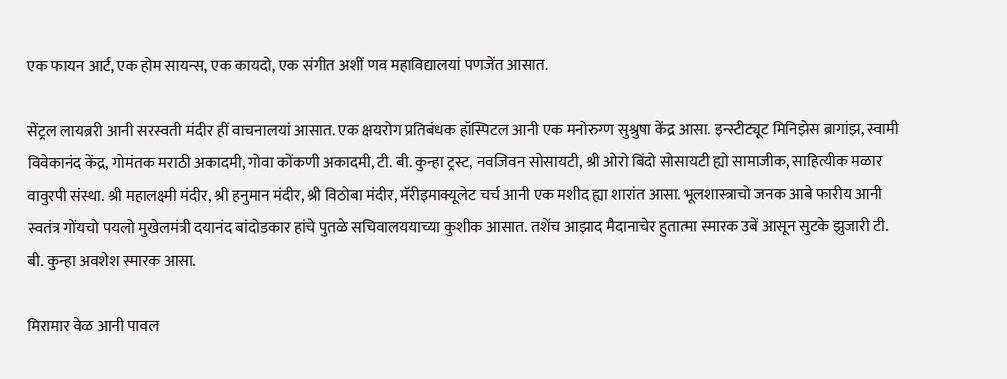एक फायन आर्ट, एक होम सायन्स, एक कायदो, एक संगीत अशीं णव महाविद्यालयां पणजेंत आसात.

सेंट्रल लायब्ररी आनी सरस्वती मंदीर हीं वाचनालयां आसात. एक क्षयरोग प्रतिबंधक हॉस्पिटल आनी एक मनोरुग्ण सुश्रुषा केंद्र आसा. इन्स्टीट्यूट मिनिझेस ब्रागांझ, स्वामी विवेकानंद केंद्र, गोमंतक मराठी अकादमी, गोवा कोंकणी अकादमी, टी. बी. कुन्हा ट्रस्ट, नवजिवन सोसायटी, श्री ओरो बिंदो सोसायटी ह्यो सामाजीक, साहित्यीक मळार वावुरपी संस्था. श्री महालक्ष्मी मंदीर, श्री हनुमान मंदीर, श्री विठोबा मंदीर, मॅरीइमाक्यूलेट चर्च आनी एक मशीद ह्या शारांत आसा. भूलशास्त्राचो जनक आबे फारीय आनी स्वतंत्र गोंयचो पयलो मुखेलमंत्री दयानंद बांदोडकार हांचे पुतळे सचिवालययाच्या कुशीक आसात. तशेंच आझाद मैदानाचेर हुतात्मा स्मारक उबें आसून सुटके झुजारी टी. बी. कुन्हा अवशेश स्मारक आसा.

मिरामार वेळ आनी पावल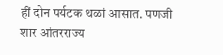हीं दोन पर्यटक थळां आसात. पणजी शार आंतरराज्य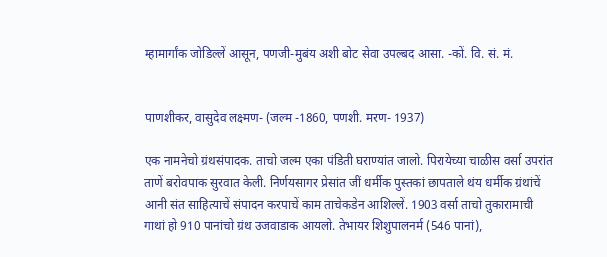म्हामार्गांक जोडिल्लें आसून, पणजी-मुबंय अशी बोट सेवा उपल्बद आसा. -कों. वि. सं. मं.


पाणशीकर, वासुदेव लक्ष्मण- (जल्म -1860, पणशी. मरण- 1937)

एक नामनेचो ग्रंथसंपादक. ताचो जल्म एका पंडिती घराण्यांत जालो. पिरायेच्या चाळीस वर्सा उपरांत ताणें बरोवपाक सुरवात केली. निर्णयसागर प्रेसांत जीं धर्मीक पुस्तकां छापताले थंय धर्मीक ग्रंथांचें आनी संत साहित्याचें संपादन करपाचें काम ताचेकडेन आशिल्लें. 1903 वर्सा ताचो तुकारामाची गाथां हो 910 पानांचो ग्रंथ उजवाडाक आयलो. तेभायर शिशुपालनर्म (546 पानां),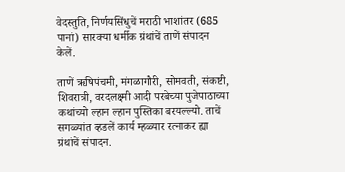वेदस्तुति, निर्णयसिंधुचें मराठी भाशांतर (685 पानां) सारक्या धर्मीक ग्रंथांचें ताणें संपादन केलें.

ताणें ऋषिपंचमी, मंगळागौरी, सोमवती, संकष्टी, शिवरात्री, वरदलक्ष्मी आदी परबेच्या पुजेपाठाच्या कथांच्यो ल्हान ल्हान पुस्तिका बरयल्ल्यो. ताचें सगळ्यांत व्हडलें कार्य म्हळ्यार रत्नाकर ह्या ग्रंथांचें संपादन.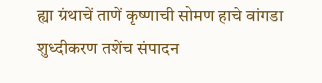ह्या ग्रंथाचें ताणें कृष्णाची सोमण हाचे वांगडा शुध्दीकरण तशेंच संपादन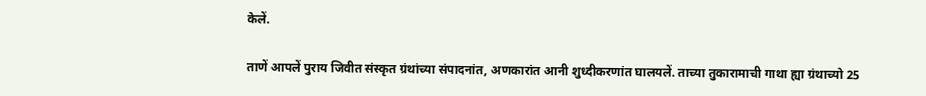केलें.

ताणें आपलें पुराय जिवीत संस्कृत ग्रंथांच्या संपादनांत, अणकारांत आनी शुध्दीकरणांत घालयलें. ताच्या तुकारामाची गाथा ह्या ग्रंथाच्यो 25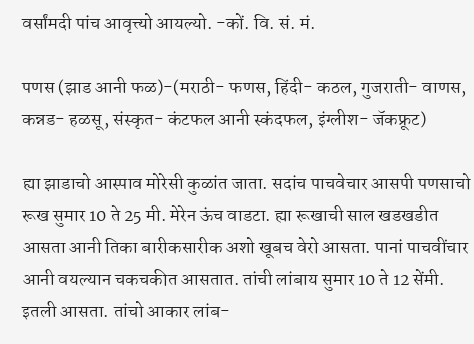वर्सांमदी पांच आवृत्त्यो आयल्यो. -कों. वि. सं. मं.

पणस (झाड आनी फळ)-(मराठी- फणस, हिंदी- कठल, गुजराती- वाणस, कन्नड- हळसू, संस्कृत- कंटफल आनी स्कंदफल, इंग्लीश- जॅकफ्रूट)

ह्या झाडाचो आस्पाव मोरेसी कुळांत जाता. सदांच पाचवेचार आसपी पणसाचो रूख सुमार 10 ते 25 मी. मेरेन ऊंच वाडटा. ह्या रूखाची साल खडखडीत आसता आनी तिका बारीकसारीक अशो खूबच वेरो आसता. पानां पाचवींचार आनी वयल्यान चकचकीत आसतात. तांची लांबाय सुमार 10 ते 12 सेंमी. इतली आसता. तांचो आकार लांब-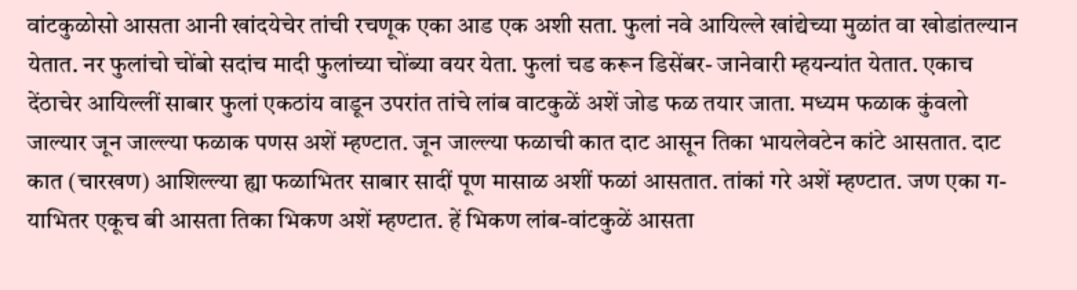वांटकुळोसो आसता आनी खांदयेचेर तांची रचणूक एका आड एक अशी सता. फुलां नवे आयिल्ले खांद्येच्या मुळांत वा खोडांतल्यान येतात. नर फुलांचो चोंबो सदांच मादी फुलांच्या चोंब्या वयर येता. फुलां चड करून डिसेंबर- जानेवारी म्हयन्यांत येतात. एकाच देंठाचेर आयिल्लीं साबार फुलां एकठांय वाडून उपरांत तांचे लांब वाटकुळें अशें जोड फळ तयार जाता. मध्यम फळाक कुंवलो जाल्यार जून जाल्ल्या फळाक पणस अशें म्हण्टात. जून जाल्ल्या फळाची कात दाट आसून तिका भायलेवटेन कांटे आसतात. दाट कात (चारखण) आशिल्ल्या ह्या फळाभितर साबार सादीं पूण मासाळ अशीं फळां आसतात. तांकां गरे अशें म्हण्टात. जण एका ग-याभितर एकूच बी आसता तिका भिकण अशें म्हण्टात. हें भिकण लांब-वांटकुळें आसता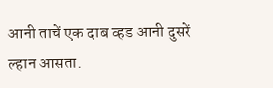आनी ताचें एक दाब व्हड आनी दुसरें ल्हान आसता.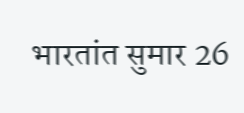भारतांत सुमार 26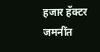हजार हॅक्टर जमनींत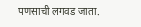पणसाची लगवड जाता.